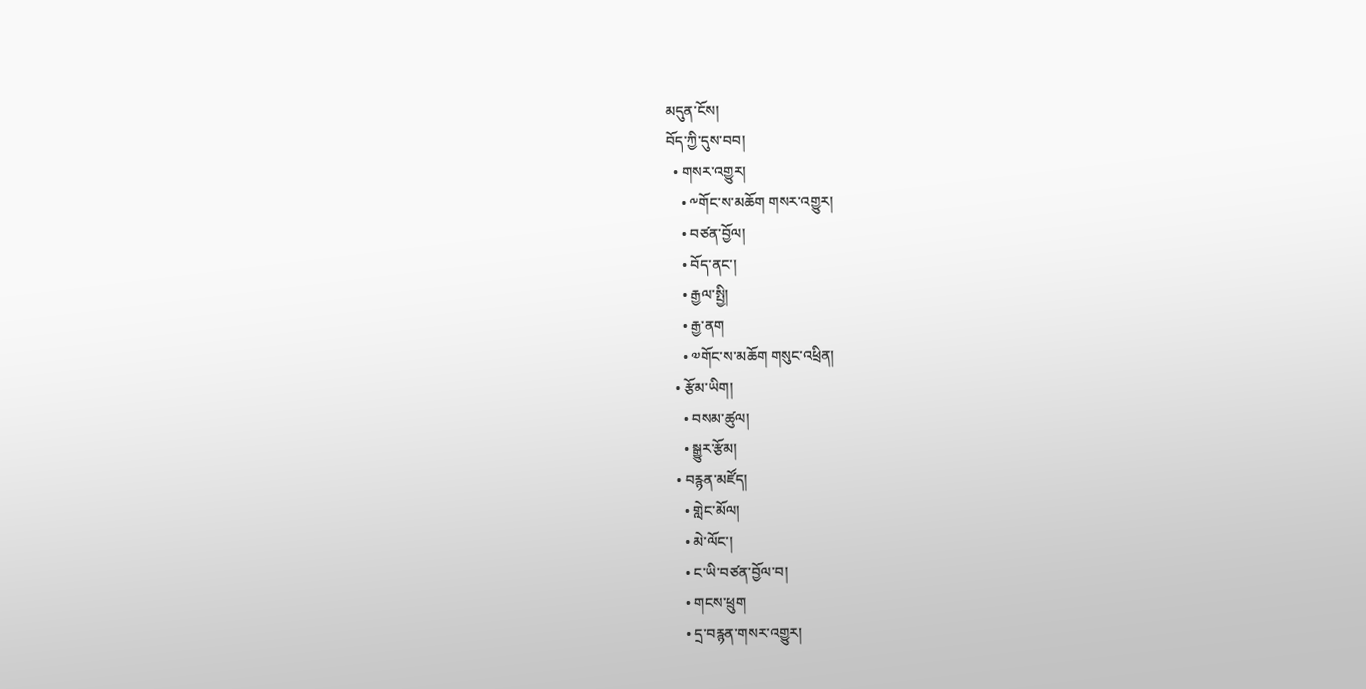མདུན་ངོས།
བོད་ཀྱི་དུས་བབ།
  • གསར་འགྱུར།
    • ༸གོང་ས་མཆོག གསར་འགྱུར།
    • བཙན་བྱོལ།
    • བོད་ནང་།
    • རྒྱལ་སྤྱི།
    • རྒྱ་ནག
    • ༧གོང་ས་མཆོག གསུང་འཕྲིན།
  • རྩོམ་ཡིག།
    • བསམ་ཚུལ།
    • སྒྱུར་རྩོམ།
  • བརྙན་མཛོད།
    • གླེང་མོལ།
    • མེ་ལོང་།
    • ང་ཡི་བཙན་བྱོལ་བ།
    • གངས་ཕྲུག
    • དྲ་བརྙན་གསར་འགྱུར།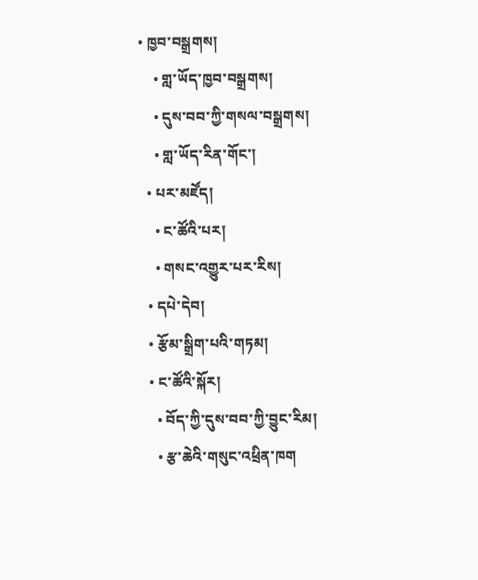• ཁྱབ་བསྒྲགས།
    • གླ་ཡོད་ཁྱབ་བསྒྲགས།
    • དུས་བབ་ཀྱི་གསལ་བསྒྲགས།
    • གླ་ཡོད་རིན་གོང་།
  • པར་མཛོད།
    • ང་ཚོའི་པར།
    • གསང་འགྱུར་པར་རིས།
  • དཔེ་དེབ།
  • རྩོམ་སྒྲིག་པའི་གཏམ།
  • ང་ཚོའི་སྐོར།
    • བོད་ཀྱི་དུས་བབ་ཀྱི་བྱུང་རིམ།
    • རྩ་ཆེའི་གསུང་འཕྲིན་ཁག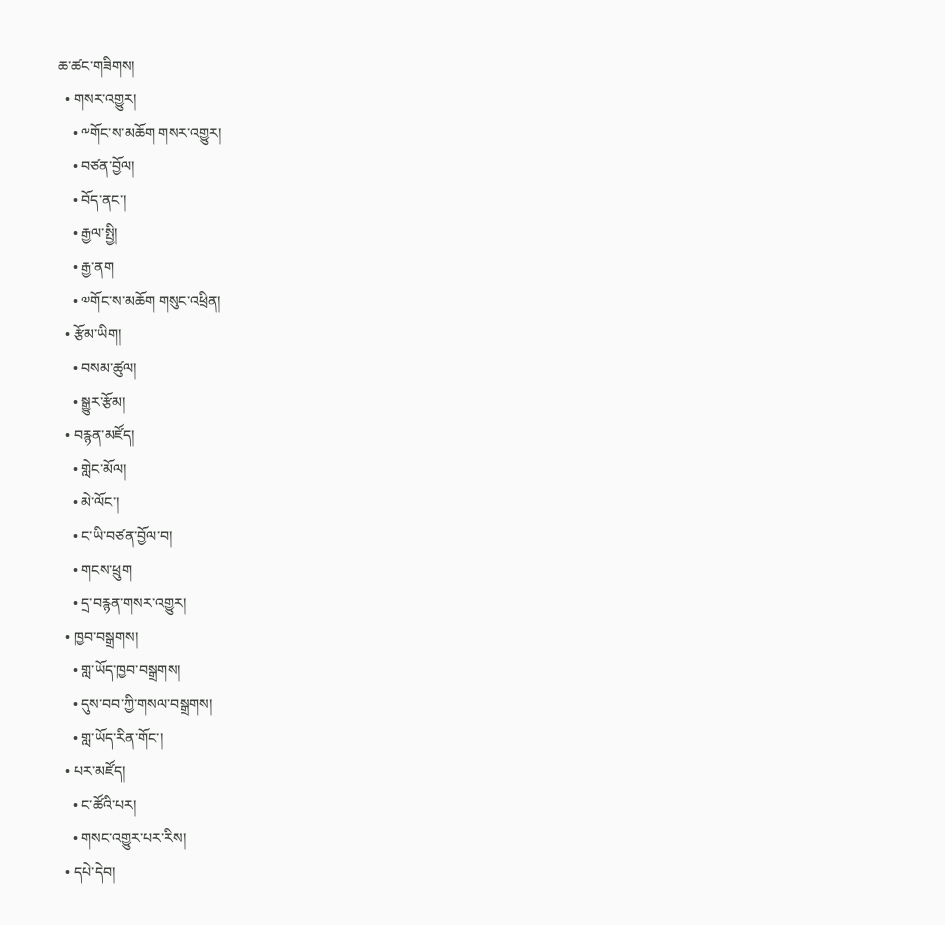ཆ་ཚང་གཟིགས།
  • གསར་འགྱུར།
    • ༸གོང་ས་མཆོག གསར་འགྱུར།
    • བཙན་བྱོལ།
    • བོད་ནང་།
    • རྒྱལ་སྤྱི།
    • རྒྱ་ནག
    • ༧གོང་ས་མཆོག གསུང་འཕྲིན།
  • རྩོམ་ཡིག།
    • བསམ་ཚུལ།
    • སྒྱུར་རྩོམ།
  • བརྙན་མཛོད།
    • གླེང་མོལ།
    • མེ་ལོང་།
    • ང་ཡི་བཙན་བྱོལ་བ།
    • གངས་ཕྲུག
    • དྲ་བརྙན་གསར་འགྱུར།
  • ཁྱབ་བསྒྲགས།
    • གླ་ཡོད་ཁྱབ་བསྒྲགས།
    • དུས་བབ་ཀྱི་གསལ་བསྒྲགས།
    • གླ་ཡོད་རིན་གོང་།
  • པར་མཛོད།
    • ང་ཚོའི་པར།
    • གསང་འགྱུར་པར་རིས།
  • དཔེ་དེབ།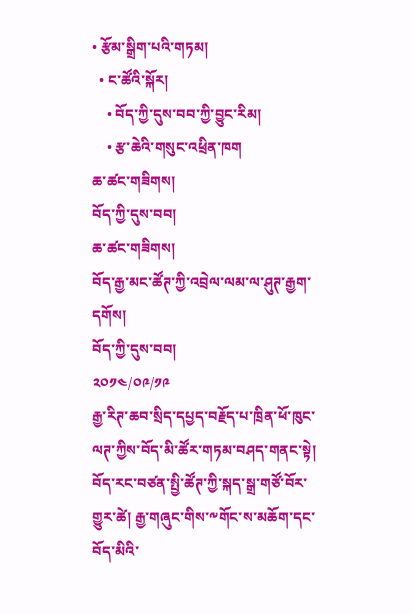• རྩོམ་སྒྲིག་པའི་གཏམ།
  • ང་ཚོའི་སྐོར།
    • བོད་ཀྱི་དུས་བབ་ཀྱི་བྱུང་རིམ།
    • རྩ་ཆེའི་གསུང་འཕྲིན་ཁག
ཆ་ཚང་གཟིགས།
བོད་ཀྱི་དུས་བབ།
ཆ་ཚང་གཟིགས།
བོད་རྒྱ་མང་ཚོཊ་ཀྱི་འབྲེལ་ལམ་ལ་ཤུཊ་རྒྱག་དགོས།
བོད་ཀྱི་དུས་བབ།
༢༠༡༤/༠༩/༡༩
རྒྱ་རིཊ་ཆབ་སྲིད་དཔྱད་བརྗོད་པ་ཁྲིན་ཕོ་ཁུང་ལཊ་ཀྱིས་བོད་མི་ཚོར་གཏམ་བཤད་གནང་སྟེ། བོད་རང་བཙན་སྤྱི་ཚོཊ་ཀྱི་སྐད་སྒྲ་གཙོ་བོར་གྱུར་ཚེ། རྒྱ་གཞུང་གིས་༸གོང་ས་མཆོག་དང་བོད་མིའི་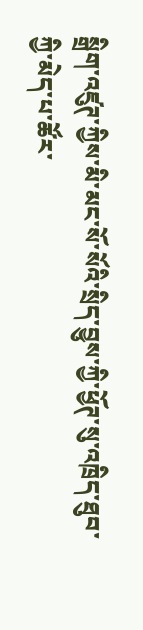སྒྲིག་འཛུཊ་ཀྱིས་མི་མང་སོ་སོའི་སྲིད་བྱུས་ཀྱི་ཕྱོཊ་སུ་འཁྲིད་ཐུབ་ཀྱི་མེད་པ་ཚོར་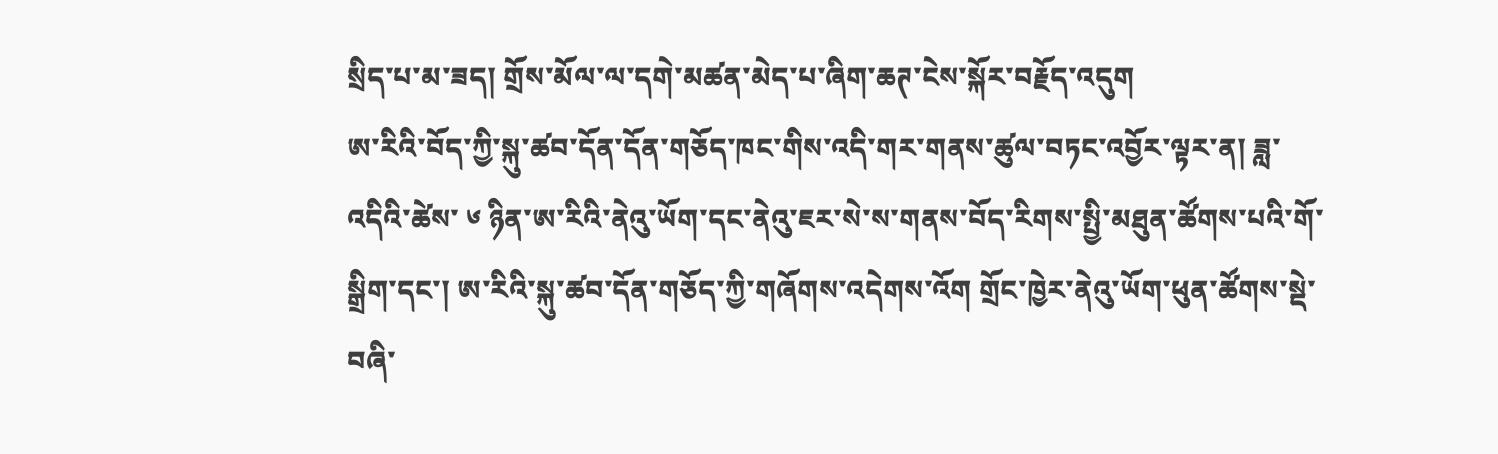སྲིད་པ་མ་ཟད། གྲོས་མོལ་ལ་དགེ་མཚན་མེད་པ་ཞིག་ཆཊ་ངེས་སྐོར་བརྗོད་འདུག
ཨ་རིའི་བོད་ཀྱི་སྐུ་ཚབ་དོན་དོན་གཅོད་ཁང་གིས་འདི་གར་གནས་ཚུལ་བཏང་འབྱོར་ལྟར་ན། ཟླ་འདིའི་ཚེས་ ༦ ཉིན་ཨ་རིའི་ནེའུ་ཡོག་དང་ནེའུ་ཇར་སེ་ས་གནས་བོད་རིགས་སྤྱི་མཐུན་ཚོགས་པའི་གོ་སྒྲིག་དང་། ཨ་རིའི་སྐུ་ཚབ་དོན་གཅོད་ཀྱི་གཞོགས་འདེགས་འོག གྲོང་ཁྱེར་ནེའུ་ཡོག་ཕུན་ཚོགས་སྡེ་བཞི་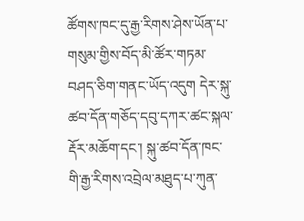ཚོགས་ཁང་དུ་རྒྱ་རིགས་ཤེས་ཡོན་པ་གསུམ་གྱིས་བོད་མི་ཚོར་གཏམ་བཤད་ཅིག་གནང་ཡོད་འདུག དེར་སྐུ་ཚབ་དོན་གཅོད་དབུ་དཀར་ཚང་སྐལ་རྡོར་མཆོག་དང་། སྐུ་ཚབ་དོན་ཁང་གི་རྒྱ་རིགས་འབྲེལ་མཐུད་པ་ཀུན་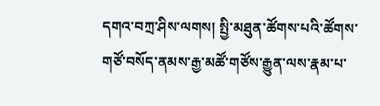དགའ་བཀྲ་ཤིས་ལགས། སྤྱི་མཐུན་ཚོགས་པའི་ཚོགས་གཙོ་བསོད་ནམས་རྒྱ་མཚོ་གཙོས་རྒྱུན་ལས་རྣམ་པ་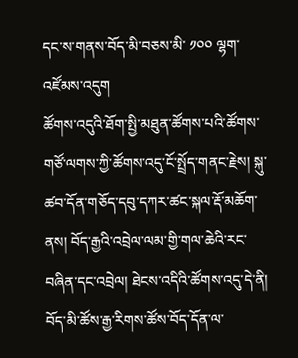དང་ས་གནས་བོད་མི་བཅས་མི་ ༡༠༠ ལྷག་འཛོམས་འདུག
ཚོགས་འདུའི་ཐོག་སྤྱི་མཐུན་ཚོགས་པའི་ཚོགས་གཙོ་ལགས་ཀྱི་ཚོགས་འདུ་ངོ་སྤྲོད་གནང་རྗེས། སྐུ་ཚབ་དོན་གཅོད་དབུ་དཀར་ཚང་སྐལ་རྡོ་མཆོག་ནས། བོད་རྒྱའི་འབྲེལ་ལམ་གྱི་གལ་ཆེའི་རང་བཞིན་དང་འབྲེལ། ཐེངས་འདིའི་ཚོགས་འདུ་དེ་ནི། བོད་མི་ཚོས་རྒྱ་རིགས་ཚོས་བོད་དོན་ལ་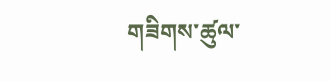གཟིགས་ཚུལ་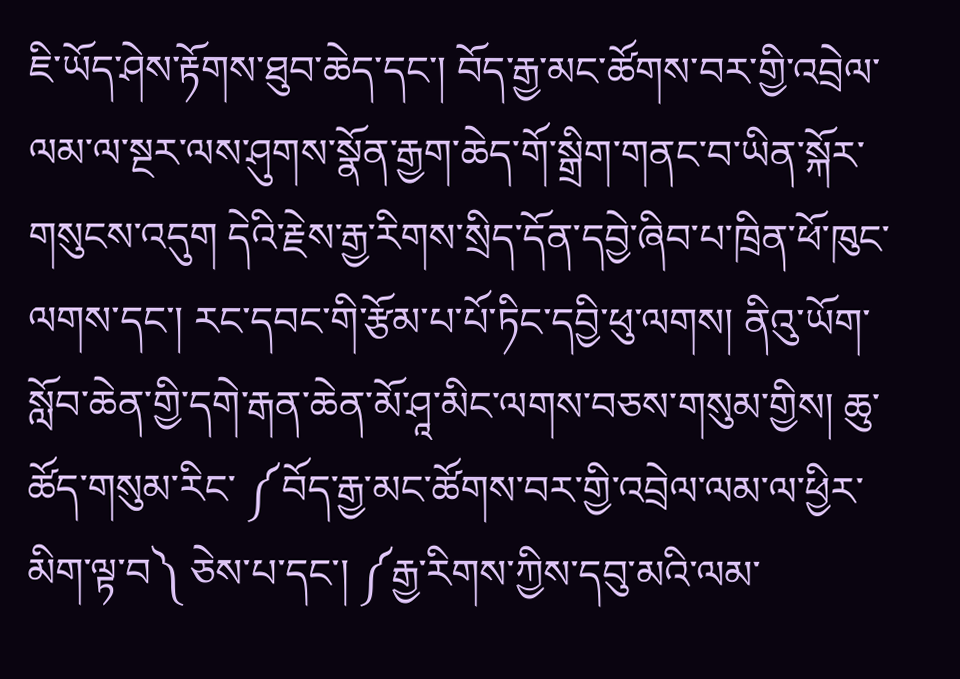ཇི་ཡོད་ཤེས་རྟོགས་ཐུབ་ཆེད་དང་། བོད་རྒྱ་མང་ཚོགས་བར་གྱི་འབྲེལ་ལམ་ལ་སྔར་ལས་ཤུགས་སྣོན་རྒྱག་ཆེད་གོ་སྒྲིག་གནང་བ་ཡིན་སྐོར་གསུངས་འདུག དེའི་རྗེས་རྒྱ་རིགས་སྲིད་དོན་དབྱེ་ཞིབ་པ་ཁྲིན་ཕོ་ཁུང་ལགས་དང་། རང་དབང་གི་རྩོམ་པ་པོ་ཏིང་དབྱི་ཕུ་ལགས། ནིའུ་ཡོག་སློབ་ཆེན་གྱི་དགེ་རྒན་ཆེན་མོ་ཤཱ་མིང་ལགས་བཅས་གསུམ་གྱིས། ཆུ་ཚོད་གསུམ་རིང་ ༼བོད་རྒྱ་མང་ཚོགས་བར་གྱི་འབྲེལ་ལམ་ལ་ཕྱིར་མིག་ལྟ་བ༽ ཅེས་པ་དང་། ༼རྒྱ་རིགས་ཀྱིས་དབུ་མའི་ལམ་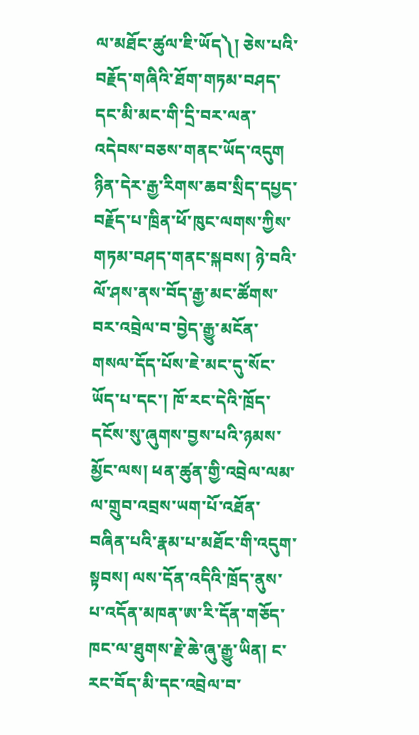ལ་མཐོང་ཚུལ་ཇི་ཡོད༽། ཅེས་པའི་བརྗོད་གཞིའི་ཐོག་གཏམ་བཤད་དང་མི་མང་གི་དྲི་བར་ལན་འདེབས་བཅས་གནང་ཡོད་འདུག
ཉིན་དེར་རྒྱ་རིགས་ཆབ་སྲིད་དཔྱད་བརྗོད་པ་ཁྲིན་ཕོ་ཁུང་ལགས་ཀྱིས་གཏམ་བཤད་གནང་སྐབས། ཉེ་བའི་ལོ་ཤས་ནས་བོད་རྒྱ་མང་ཚོགས་བར་འབྲེལ་བ་བྱེད་རྒྱུ་མངོན་གསལ་དོད་པོས་ཇེ་མང་དུ་སོང་ཡོད་པ་དང་། ཁོ་རང་དེའི་ཁྲོད་དངོས་སུ་ཞུགས་བྱས་པའི་ཉམས་མྱོང་ལས། ཕན་ཚུན་གྱི་འབྲེལ་ལམ་ལ་གྲུབ་འབྲས་ཡག་པོ་འཐོན་བཞིན་པའི་རྣམ་པ་མཐོང་གི་འདུག་སྟབས། ལས་དོན་འདིའི་ཁྲོད་ནུས་པ་འདོན་མཁན་ཨ་རི་དོན་གཅོད་ཁང་ལ་ཐུགས་རྗེ་ཆེ་ཞུ་རྒྱུ་ཡིན། ང་རང་བོད་མི་དང་འབྲེལ་བ་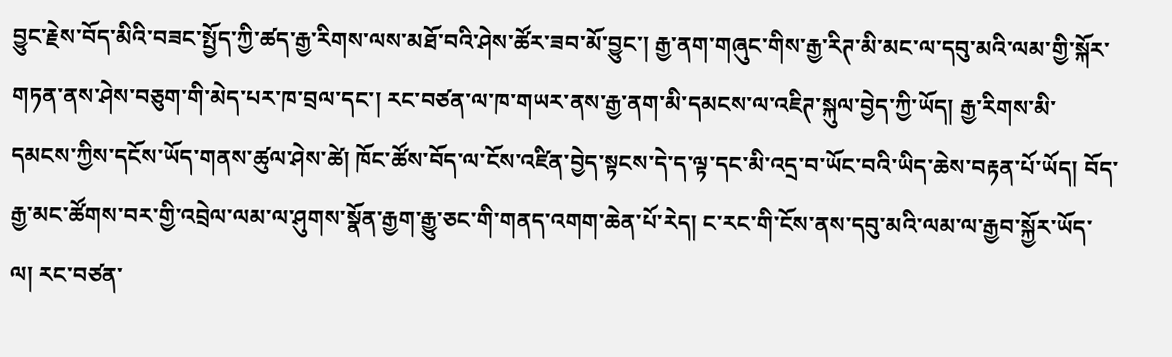བྱུང་རྗེས་བོད་མིའི་བཟང་སྤྱོད་ཀྱི་ཚད་རྒྱ་རིགས་ལས་མཐོ་བའི་ཤེས་ཚོར་ཟབ་མོ་བྱུང་། རྒྱ་ནག་གཞུང་གིས་རྒྱ་རིཊ་མི་མང་ལ་དབུ་མའི་ལམ་གྱི་སྐོར་གཏན་ནས་ཤེས་བཅུག་གི་མེད་པར་ཁ་བྲལ་དང་། རང་བཙན་ལ་ཁ་གཡར་ནས་རྒྱ་ནག་མི་དམངས་ལ་འཇིཊ་སྐུལ་བྱེད་ཀྱི་ཡོད། རྒྱ་རིགས་མི་དམངས་ཀྱིས་དངོས་ཡོད་གནས་ཚུལ་ཤེས་ཚེ། ཁོང་ཚོས་བོད་ལ་ངོས་འཛིན་བྱེད་སྟངས་དེ་ད་ལྟ་དང་མི་འདྲ་བ་ཡོང་བའི་ཡིད་ཆེས་བརྟན་པོ་ཡོད། བོད་རྒྱ་མང་ཚོགས་བར་གྱི་འབྲེལ་ལམ་ལ་ཤུགས་སྣོན་རྒྱག་རྒྱུ་ཅང་གི་གནད་འགག་ཆེན་པོ་རེད། ང་རང་གི་ངོས་ནས་དབུ་མའི་ལམ་ལ་རྒྱབ་སྐྱོར་ཡོད་ལ། རང་བཙན་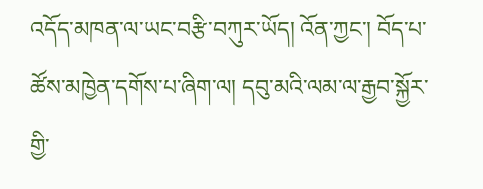འདོད་མཁན་ལ་ཡང་བརྩི་བཀུར་ཡོད། འོན་ཀྱང་། བོད་པ་ཚོས་མཁྱེན་དགོས་པ་ཞིག་ལ། དབུ་མའི་ལམ་ལ་རྒྱབ་སྐྱོར་གྱི་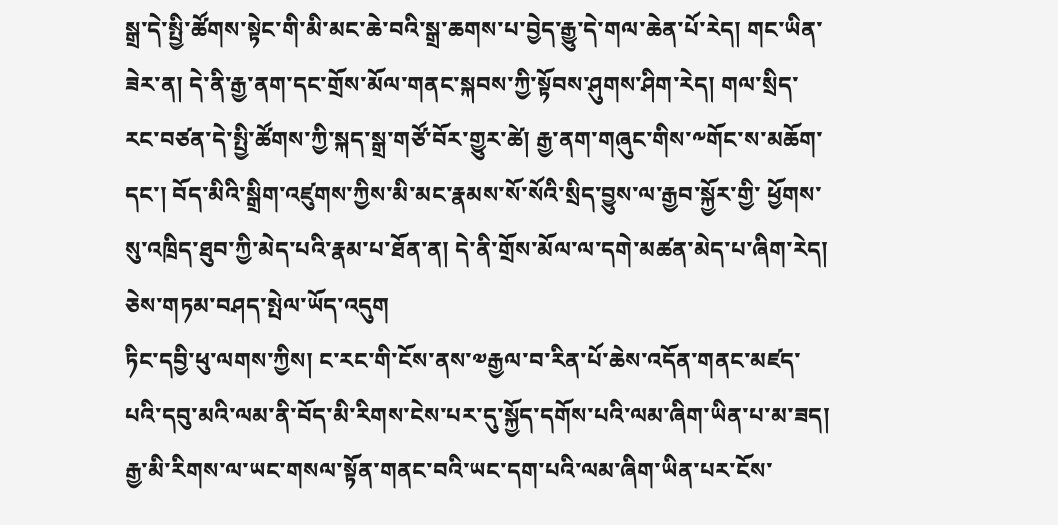སྒྲ་དེ་སྤྱི་ཚོགས་སྟེང་གི་མི་མང་ཆེ་བའི་སྒྲ་ཆགས་པ་བྱེད་རྒྱུ་དེ་གལ་ཆེན་པོ་རེད། གང་ཡིན་ཟེར་ན། དེ་ནི་རྒྱ་ནག་དང་གྲོས་མོལ་གནང་སྐབས་ཀྱི་སྟོབས་ཤུགས་ཤིག་རེད། གལ་སྲིད་རང་བཙན་དེ་སྤྱི་ཚོགས་ཀྱི་སྐད་སྒྲ་གཙོ་བོར་གྱུར་ཚེ། རྒྱ་ནག་གཞུང་གིས་༸གོང་ས་མཆོག་དང་། བོད་མིའི་སྒྲིག་འཛུགས་ཀྱིས་མི་མང་རྣམས་སོ་སོའི་སྲིད་བྱུས་ལ་རྒྱབ་སྐྱོར་གྱི་ ཕྱོགས་སུ་འཁྲིད་ཐུབ་ཀྱི་མེད་པའི་རྣམ་པ་ཐོན་ན། དེ་ནི་གྲོས་མོལ་ལ་དགེ་མཚན་མེད་པ་ཞིག་རེད། ཅེས་གཏམ་བཤད་སྤེལ་ཡོད་འདུག
ཏིང་དབྱི་ཕུ་ལགས་ཀྱིས། ང་རང་གི་ངོས་ནས་༧རྒྱལ་བ་རིན་པོ་ཆེས་འདོན་གནང་མཛད་པའི་དབུ་མའི་ལམ་ནི་བོད་མི་རིགས་ངེས་པར་དུ་སྐྱོད་དགོས་པའི་ལམ་ཞིག་ཡིན་པ་མ་ཟད། རྒྱ་མི་རིགས་ལ་ཡང་གསལ་སྟོན་གནང་བའི་ཡང་དག་པའི་ལམ་ཞིག་ཡིན་པར་ངོས་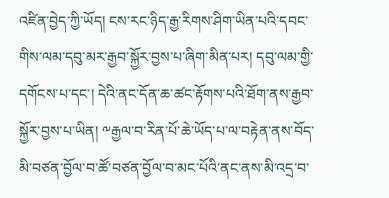འཛིན་བྱེད་ཀྱི་ཡོད། ངས་རང་ཉིད་རྒྱ་རིགས་ཤིག་ཡིན་པའི་དབང་གིས་ལམ་དབུ་མར་རྒྱབ་སྐྱོར་བྱས་པ་ཞིག་མིན་པར། དབུ་ལམ་གྱི་དགོངས་པ་དང་། དེའི་ནང་དོན་ཆ་ཚང་རྟོགས་པའི་ཐོག་ནས་རྒྱབ་སྐྱོར་བྱས་པ་ཡིན། ༸རྒྱལ་བ་རིན་པོ་ཆེ་ཡོད་པ་ལ་བརྟེན་ནས་བོད་མི་བཙན་བྱོལ་བ་ཚོ་བཙན་བྱོལ་བ་མང་པོའི་ནང་ནས་མི་འདྲ་བ་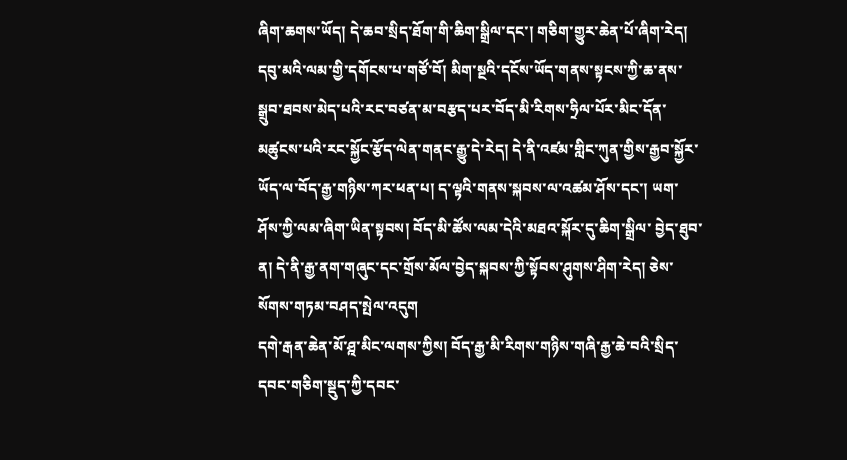ཞིག་ཆགས་ཡོད། དེ་ཆབ་སྲིད་ཐོག་གི་ཆིག་སྒྲིལ་དང་། གཅིག་གྱུར་ཆེན་པོ་ཞིག་རེད། དབུ་མའི་ལམ་གྱི་དགོངས་པ་གཙོ་བོ། མིག་སྔའི་དངོས་ཡོད་གནས་སྟངས་ཀྱི་ཆ་ནས་སྒྲུབ་ཐབས་མེད་པའི་རང་བཙན་མ་བརྩད་པར་བོད་མི་རིགས་ཧྲིལ་པོར་མིང་དོན་མཚུངས་པའི་རང་སྐྱོང་རྩོད་ལེན་གནང་རྒྱུ་དེ་རེད། དེ་ནི་འཛམ་གླིང་ཀུན་གྱིས་རྒྱབ་སྐྱོར་ཡོད་ལ་བོད་རྒྱ་གཉིས་ཀར་ཕན་པ། ད་ལྟའི་གནས་སྐབས་ལ་འཚམ་ཤོས་དང་། ཡག་ཤོས་ཀྱི་ལམ་ཞིག་ཡིན་སྟབས། བོད་མི་ཚོས་ལམ་དེའི་མཐའ་སྐོར་དུ་ཆིག་སྒྲིལ་ བྱེད་ཐུབ་ན། དེ་ནི་རྒྱ་ནག་གཞུང་དང་གྲོས་མོལ་བྱེད་སྐབས་ཀྱི་སྟོབས་ཤུགས་ཤིག་རེད། ཅེས་སོགས་གཏམ་བཤད་སྤེལ་འདུག
དགེ་རྒན་ཆེན་མོ་ཤྰ་མིང་ལགས་ཀྱིས། བོད་རྒྱ་མི་རིགས་གཉིས་གཞི་རྒྱ་ཆེ་བའི་སྲིད་དབང་གཅིག་སྡུད་ཀྱི་དབང་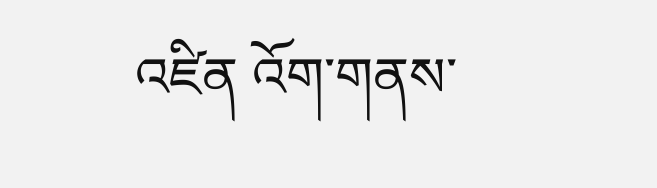འཛིན འོག་གནས་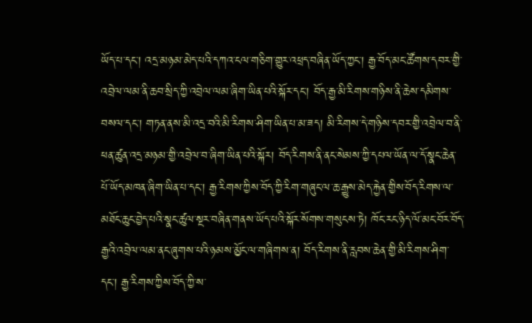ཡོད་པ་དང་། འདྲ་མཉམ་མེད་པའི་དཀའ་ངལ་གཅིག་གྱུར་འཕྲད་བཞིན་ཡོད་ཀྱང་། རྒྱ་བོད་མང་ཚོགས་དབར་གྱི་འབྲེལ་ལམ་ནི་ཆབ་སྲིད་ཀྱི་འབྲེལ་ལམ་ཞིག་ཡིན་པའི་སྐོར་དང་། བོད་རྒྱ་མི་རིགས་གཉིས་ནི་ཆེས་དམིགས་བསལ་དང་། གཏན་ནས་མི་འདྲ་བའི་མི་རིགས་ཤིག་ཡིན་པ་མ་ཟད། མི་རིགས་དེ་གཉིས་དབར་གྱི་འབྲེལ་བ་ནི་ཕན་ཚུན་འདྲ་མཉམ་གྱི་འབྲེལ་བ་ཞིག་ཡིན་པའི་སྐོར། བོད་རིགས་ནི་ནང་སེམས་ཀྱི་དཔལ་ཡོན་ལ་དོ་སྣང་ཆེན་པོ་ཡོད་མཁན་ཞིག་ཡིན་པ་དང་། རྒྱ་རིགས་ཀྱིས་བོད་ཀྱི་རིག་གཞུང་ལ་ཆ་རྒྱུས་མེད་རྐྱེན་གྱིས་བོད་རིགས་ལ་མཐོང་ཆུང་བྱེད་པའི་སྣང་ཚུལ་སྔར་བཞིན་གནས་ཡོད་པའི་སྐོར་སོགས་གསུངས་ཏེ། ཁོང་རང་ཉིད་ལོ་མང་བོར་བོད་རྒྱའི་འབྲེལ་ལམ་ནང་ཞུགས་པའི་ཉམས་མྱོང་ལ་གཞིགས་ན། བོད་རིགས་ནི་རླབས་ཆེན་གྱི་མི་རིགས་ཤིག་དང་། རྒྱ་རིགས་ཀྱིས་བོད་ཀྱི་ས་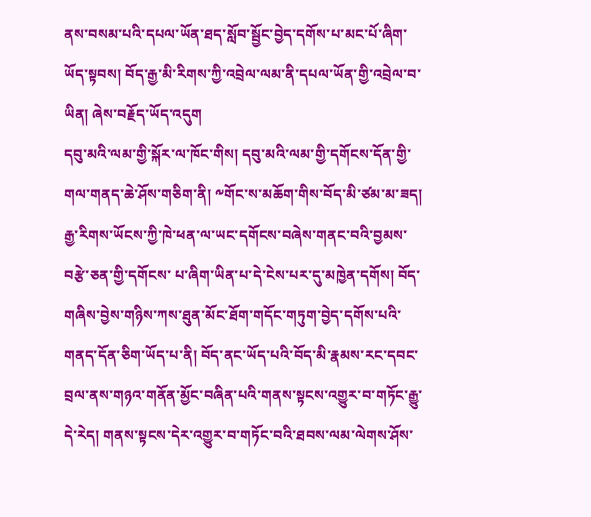ནས་བསམ་པའི་དཔལ་ཡོན་ཐད་སློབ་སྦྱོང་བྱེད་དགོས་པ་མང་པོ་ཞིག་ཡོད་སྟབས། བོད་རྒྱ་མི་རིགས་ཀྱི་འབྲེལ་ལམ་ནི་དཔལ་ཡོན་གྱི་འབྲེལ་བ་ཡིན། ཞེས་བརྗོད་ཡོད་འདུག
དབུ་མའི་ལམ་གྱི་སྐོར་ལ་ཁོང་གིས། དབུ་མའི་ལམ་གྱི་དགོངས་དོན་གྱི་གལ་གནད་ཆེ་ཤོས་གཅིག་ནི། ༸གོང་ས་མཆོག་གིས་བོད་མི་ཙམ་མ་ཟད། རྒྱ་རིགས་ཡོངས་ཀྱི་ཁེ་ཕན་ལ་ཡང་དགོངས་བཞེས་གནང་བའི་བྱམས་བརྩེ་ཅན་གྱི་དགོངས་ པ་ཞིག་ཡིན་པ་དེ་ངེས་པར་དུ་མཁྱེན་དགོས། བོད་གཞིས་བྱེས་གཉིས་ཀས་ཐུན་མོང་ཐོག་གདོང་གཏུག་བྱེད་དགོས་པའི་གནད་དོན་ཅིག་ཡོད་པ་ནི། བོད་ནང་ཡོད་པའི་བོད་མི་རྣམས་རང་དབང་བྲལ་ནས་གཉའ་གནོན་མྱོང་བཞིན་པའི་གནས་སྟངས་འགྱུར་བ་གཏོང་རྒྱུ་དེ་རེད། གནས་སྟངས་དེར་འགྱུར་བ་གཏོང་བའི་ཐབས་ལམ་ལེགས་ཤོས་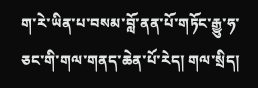ག་རེ་ཡིན་པ་བསམ་བློ་ནན་པོ་གཏོང་རྒྱུ་ཧ་ཅང་གི་གལ་གནད་ཆེན་པོ་རེད། གལ་སྲིད།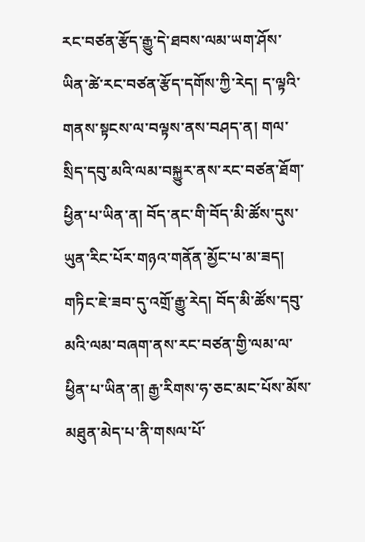རང་བཙན་རྩོད་རྒྱུ་དེ་ཐབས་ལམ་ཡག་ཤོས་ཡིན་ཚེ་རང་བཙན་རྩོད་དགོས་ཀྱི་རེད། ད་ལྟའི་གནས་སྟངས་ལ་བལྟས་ནས་བཤད་ན། གལ་སྲིད་དབུ་མའི་ལམ་བསྐྱུར་ནས་རང་བཙན་ཐོག་ཕྱིན་པ་ཡིན་ན། བོད་ནང་གི་བོད་མི་ཚོས་དུས་ཡུན་རིང་པོར་གཉའ་གནོན་མྱོང་པ་མ་ཟད། གཏིང་ཇེ་ཟབ་དུ་འགྲོ་རྒྱུ་རེད། བོད་མི་ཚོས་དབུ་མའི་ལམ་བཞག་ནས་རང་བཙན་གྱི་ལམ་ལ་ཕྱིན་པ་ཡིན་ན། རྒྱ་རིགས་ཧ་ཅང་མང་པོས་མོས་མཐུན་མེད་པ་ནི་གསལ་པོ་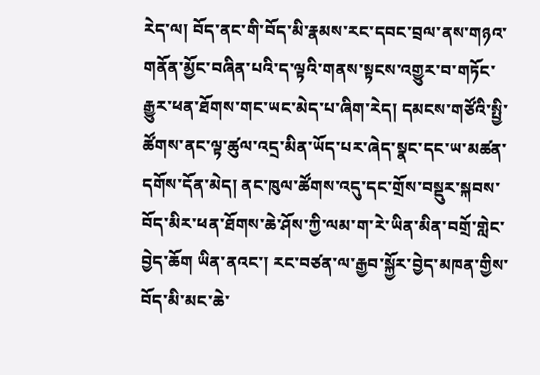རེད་ལ། བོད་ནང་གི་བོད་མི་རྣམས་རང་དབང་བྲལ་ནས་གཉའ་གནོན་མྱོང་བཞིན་པའི་ད་ལྟའི་གནས་སྟངས་འགྱུར་བ་གཏོང་རྒྱུར་ཕན་ཐོགས་གང་ཡང་མེད་པ་ཞིག་རེད། དམངས་གཙོའི་སྤྱི་ཚོགས་ནང་ལྟ་ཚུལ་འདྲ་མིན་ཡོད་པར་ཞེད་སྣང་དང་ཡ་མཚན་དགོས་དོན་མེད། ནང་ཁུལ་ཚོགས་འདུ་དང་གྲོས་བསྡུར་སྐབས་བོད་མིར་ཕན་ཐོགས་ཆེ་ཤོས་ཀྱི་ལམ་ག་རེ་ཡིན་མིན་བགྲོ་གླེང་བྱེད་ཆོག ཡིན་ནའང་། རང་བཙན་ལ་རྒྱབ་སྐྱོར་བྱེད་མཁན་གྱིས་བོད་མི་མང་ཆེ་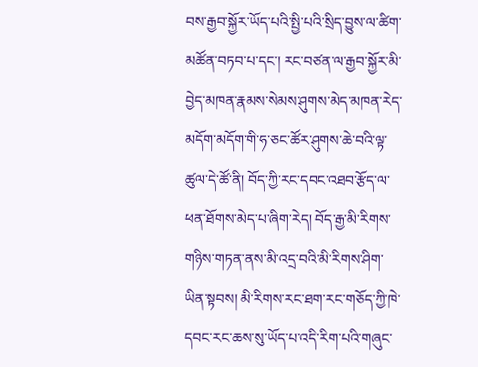བས་རྒྱབ་སྐྱོར་ཡོད་པའི་སྤྱི་པའི་སྲིད་བྱུས་ལ་ཚིག་མཚོན་བཏབ་པ་དང་། རང་བཙན་ལ་རྒྱབ་སྐྱོར་མི་བྱེད་མཁན་རྣམས་སེམས་ཤུགས་མེད་མཁན་རེད་མདོག་མདོག་གི་ཧ་ཅང་ཚོར་ཤུགས་ཆེ་བའི་ལྟ་ཚུལ་དེ་ཚོ་ནི། བོད་ཀྱི་རང་དབང་འཐབ་རྩོད་ལ་ཕན་ཐོགས་མེད་པ་ཞིག་རེད། བོད་རྒྱ་མི་རིགས་གཉིས་གཏན་ནས་མི་འདྲ་བའི་མི་རིགས་ཤིག་ཡིན་སྟབས། མི་རིགས་རང་ཐག་རང་གཅོད་ཀྱི་ཁེ་དབང་རང་ཆས་སུ་ཡོད་པ་འདི་རིག་པའི་གཞུང་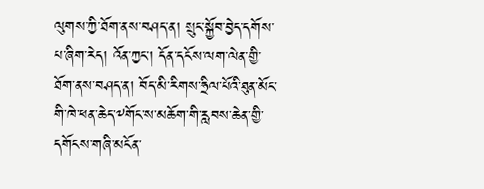ལུགས་ཀྱི་ཐོག་ནས་བཤད་ན། སྲུང་སྐྱོབ་བྱེད་དགོས་པ་ཞིག་རེད། འོན་ཀྱང་། དོན་དངོས་ལག་ལེན་གྱི་ཐོག་ནས་བཤད་ན། བོད་མི་རིགས་ཧྲིལ་པོའི་ཐུན་མོང་གི་ཁེ་ཕན་ཆེད་༸གོང་ས་མཆོག་གི་རླབས་ཆེན་གྱི་དགོངས་གཞི་མངོན་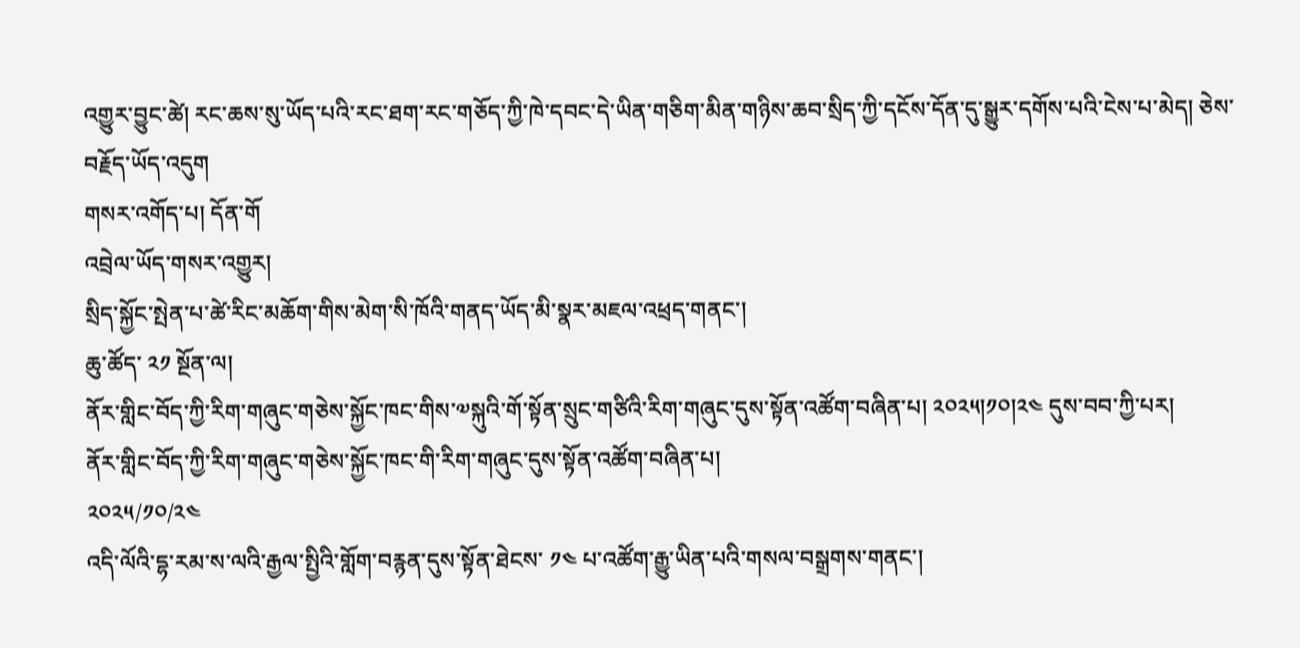འགྱུར་བྱུང་ཚེ། རང་ཆས་སུ་ཡོད་པའི་རང་ཐག་རང་གཅོད་ཀྱི་ཁེ་དབང་དེ་ཡིན་གཅིག་མིན་གཉིས་ཆབ་སྲིད་ཀྱི་དངོས་དོན་དུ་སྒྱུར་དགོས་པའི་ངེས་པ་མེད། ཅེས་བརྗོད་ཡོད་འདུག
གསར་འགོད་པ། དོན་གོ
འབྲེལ་ཡོད་གསར་འགྱུར།
སྲིད་སྐྱོང་སྤེན་པ་ཚེ་རིང་མཆོག་གིས་མེག་སི་ཁོའི་གནད་ཡོད་མི་སྣར་མཇལ་འཕྲད་གནང་།
ཆུ་ཚོད་ ༢༡ སྔོན་ལ།
ནོར་གླིང་བོད་ཀྱི་རིག་གཞུང་གཅེས་སྐྱོང་ཁང་གིས་༧སྐུའི་གོ་སྟོན་སྲུང་གཙིའི་རིག་གཞུང་དུས་སྟོན་འཚོག་བཞིན་པ། ༢༠༢༥།༡༠།༢༤ དུས་བབ་ཀྱི་པར།
ནོར་གླིང་བོད་ཀྱི་རིག་གཞུང་གཅེས་སྐྱོང་ཁང་གི་རིག་གཞུང་དུས་སྟོན་འཚོག་བཞིན་པ།
༢༠༢༥/༡༠/༢༤
འདི་ལོའི་དྷ་རམ་ས་ལའི་རྒྱལ་སྤྱིའི་གློག་བརྙན་དུས་སྟོན་ཐེངས་ ༡༤ པ་འཚོག་རྒྱུ་ཡིན་པའི་གསལ་བསྒྲགས་གནང་།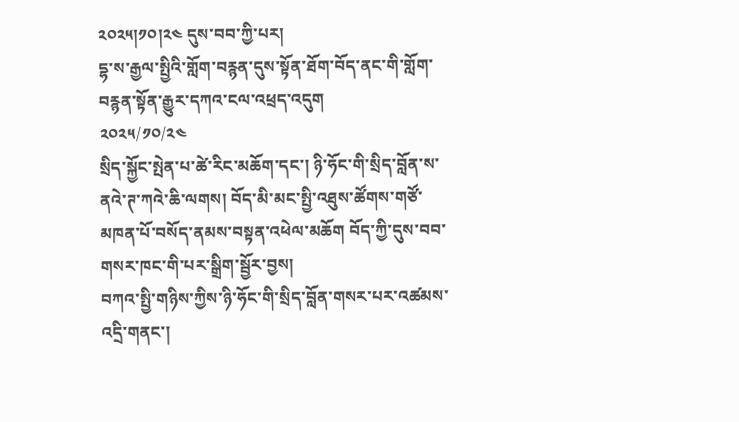༢༠༢༥།༡༠།༢༤ དུས་བབ་ཀྱི་པར།
དྷ་ས་རྒྱལ་སྤྱིའི་གློག་བརྙན་དུས་སྟོན་ཐོག་བོད་ནང་གི་གློག་བརྙན་སྟོན་རྒྱུར་དཀའ་ངལ་འཕྲད་འདུག
༢༠༢༥/༡༠/༢༤
སྲིད་སྐྱོང་སྤེན་པ་ཚེ་རིང་མཆོག་དང་། ཉི་ཧོང་གི་སྲིད་བློན་ས་ནའེ་ཊ་ཀའེ་ཆི་ལགས། བོད་མི་མང་སྤྱི་འཐུས་ཚོགས་གཙོ་མཁན་པོ་བསོད་ནམས་བསྟན་འཕེལ་མཆོག བོད་ཀྱི་དུས་བབ་གསར་ཁང་གི་པར་སྒྲིག་སྦྱོར་བྱས།
བཀའ་སྤྱི་གཉིས་ཀྱིས་ཉི་ཧོང་གི་སྲིད་བློན་གསར་པར་འཚམས་འདྲི་གནང་།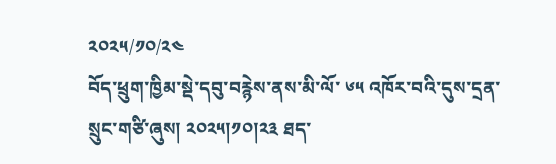༢༠༢༥/༡༠/༢༤
བོད་ཕྲུག་ཁྱིམ་སྡེ་དབུ་བརྙེས་ནས་མི་ལོ་ ༦༥ འཁོར་བའི་དུས་དྲན་སྲུང་གཙི་ཞུས། ༢༠༢༥།༡༠།༢༣ ཐད་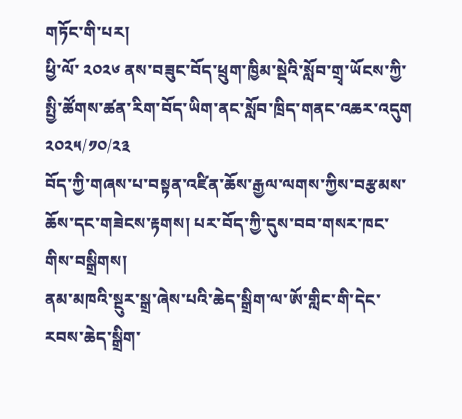གཏོང་གི་པར།
ཕྱི་ལོ་ ༢༠༢༦ ནས་བཟུང་བོད་ཕྲུག་ཁྱིམ་སྡེའི་སློབ་གྲྭ་ཡོངས་ཀྱི་སྤྱི་ཚོགས་ཚན་རིག་བོད་ཡིག་ནང་སློབ་ཁྲིད་གནང་འཆར་འདུག
༢༠༢༥/༡༠/༢༣
བོད་ཀྱི་གཞས་པ་བསྟན་འཛིན་ཆོས་རྒྱལ་ལགས་ཀྱིས་བརྩམས་ཆོས་དང་གཟེངས་རྟགས། པར་བོད་ཀྱི་དུས་བབ་གསར་ཁང་གིས་བསྒྲིགས།
ནམ་མཁའི་སྔུར་སྒྲ་ཞེས་པའི་ཆེད་སྒྲིག་ལ་ཨོ་གླིང་གི་དེང་རབས་ཆེད་སྒྲིག་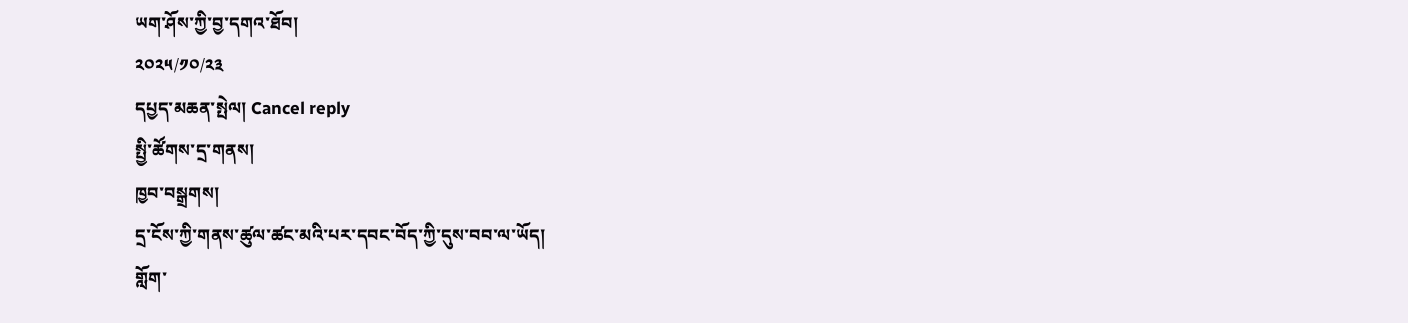ཡག་ཤོས་ཀྱི་བྱ་དགའ་ཐོབ།
༢༠༢༥/༡༠/༢༣
དཔྱད་མཆན་སྤེལ། Cancel reply
སྤྱི་ཚོགས་དྲ་གནས།
ཁྱབ་བསྒྲགས།
དྲ་ངོས་ཀྱི་གནས་ཚུལ་ཚང་མའི་པར་དབང་བོད་ཀྱི་དུས་བབ་ལ་ཡོད།
གློག་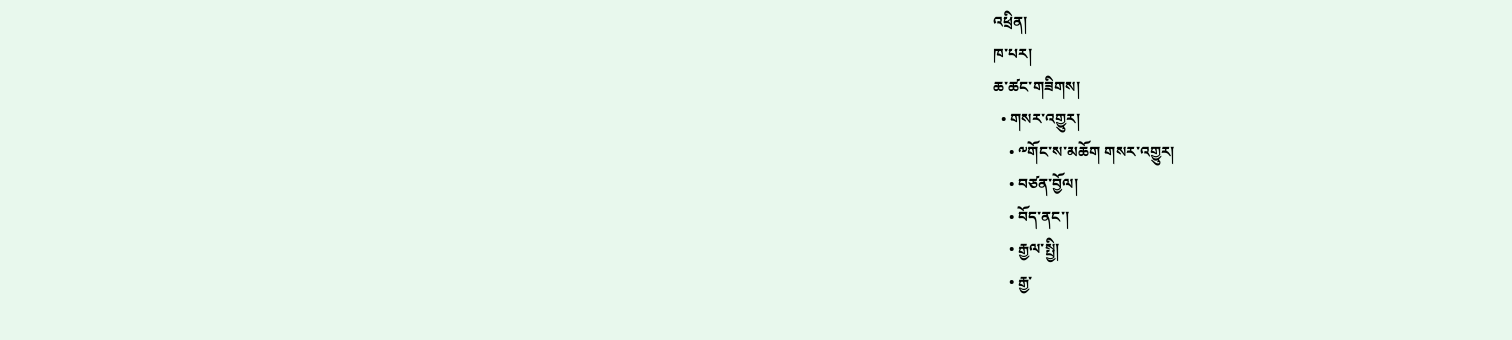འཕྲིན།
ཁ་པར།
ཆ་ཚང་གཟིགས།
  • གསར་འགྱུར།
    • ༸གོང་ས་མཆོག གསར་འགྱུར།
    • བཙན་བྱོལ།
    • བོད་ནང་།
    • རྒྱལ་སྤྱི།
    • རྒྱ་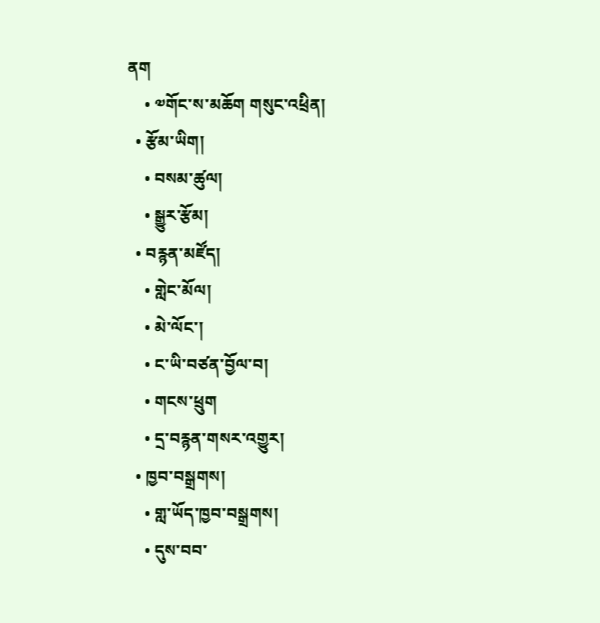ནག
    • ༧གོང་ས་མཆོག གསུང་འཕྲིན།
  • རྩོམ་ཡིག།
    • བསམ་ཚུལ།
    • སྒྱུར་རྩོམ།
  • བརྙན་མཛོད།
    • གླེང་མོལ།
    • མེ་ལོང་།
    • ང་ཡི་བཙན་བྱོལ་བ།
    • གངས་ཕྲུག
    • དྲ་བརྙན་གསར་འགྱུར།
  • ཁྱབ་བསྒྲགས།
    • གླ་ཡོད་ཁྱབ་བསྒྲགས།
    • དུས་བབ་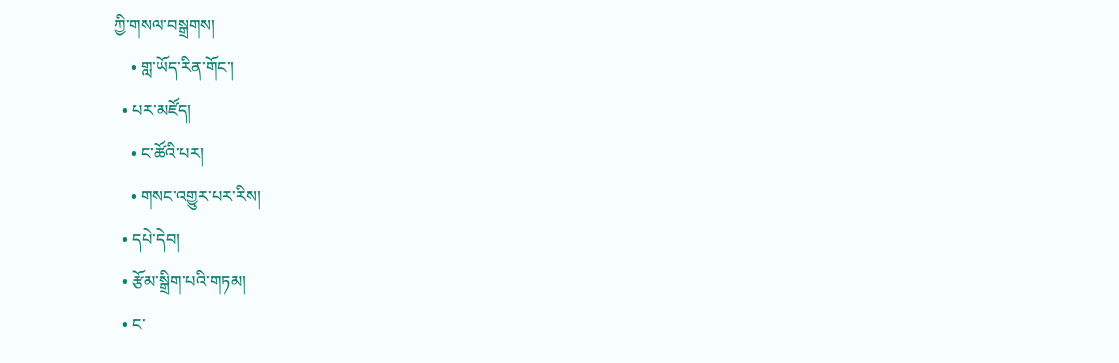ཀྱི་གསལ་བསྒྲགས།
    • གླ་ཡོད་རིན་གོང་།
  • པར་མཛོད།
    • ང་ཚོའི་པར།
    • གསང་འགྱུར་པར་རིས།
  • དཔེ་དེབ།
  • རྩོམ་སྒྲིག་པའི་གཏམ།
  • ང་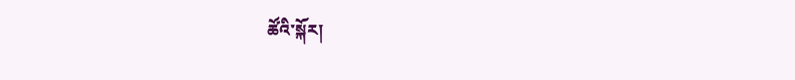ཚོའི་སྐོར།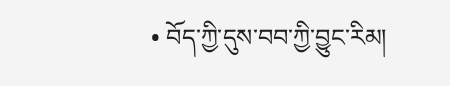• བོད་ཀྱི་དུས་བབ་ཀྱི་བྱུང་རིམ།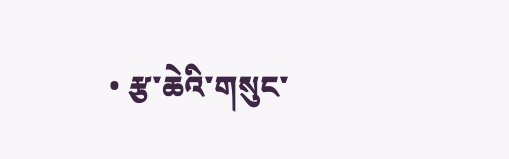• རྩ་ཆེའི་གསུང་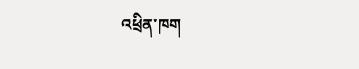འཕྲིན་ཁག